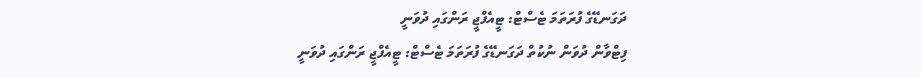ދަގަނޑޭގެ ފުރަތަމަ ޓެސްޓް: ޓީއެފްޖީ ރަންގައި ދުވަނީ
ފިޓްވާން ދުވަން ނުކުތް ދަގަނޑޭގެ ފުރަތަމަ ޓެސްޓް: ޓީއެފްޖީ ރަންގައި ދުވަނީ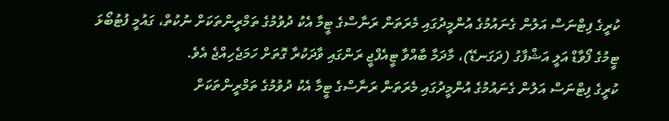ކުރީގެ ފިޓްނަސް އަލުން ގެނައުމުގެ އުންމީދުގައި މެރަތަން ރަނާސްގެ ޓީމާ އެކު ދުވުމުގެ ތަމްރީންތަކަށް ނުކުތް، ގައުމީ ފުޓުބޯޅަ ޓީމުގެ ފޯވާޑް އަލީ އަޝްފާގު (ދަގަނޑޭ)، މާދަމާ ބާއްވާ ޓީއެފްޖީ ރަންގައި ވާދަކުރާ ގޮތަށް ހަމަޖެހިއްޖެ އެވެ.
ކުރީގެ ފިޓްނަސް އަލުން ގެނައުމުގެ އުންމީދުގައި މެރަތަން ރަނާސްގެ ޓީމާ އެކު ދުވުމުގެ ތަމްރީންތަކަށް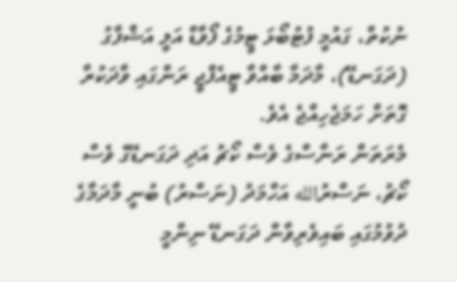ނުކުތް، ގައުމީ ފުޓުބޯޅަ ޓީމުގެ ފޯވާޑް އަލީ އަޝްފާގު (ދަގަނޑޭ)، މާދަމާ ބާއްވާ ޓީއެފްޖީ ރަންގައި ވާދަކުރާ ގޮތަށް ހަމަޖެހިއްޖެ އެވެ.
މެރަތަން ރަނާސްގެ ވެސް ކޯޗު އަދި ދަގަނޑޭގެ ވެސް ކޯޗު، ނަސްރުالله އަހްމަދު (ނަސްރު) ބުނީ މާދަމާގެ ދުވުމުގައި ބައިވެރިވާން ދަގަނޑޭ ނިންމީ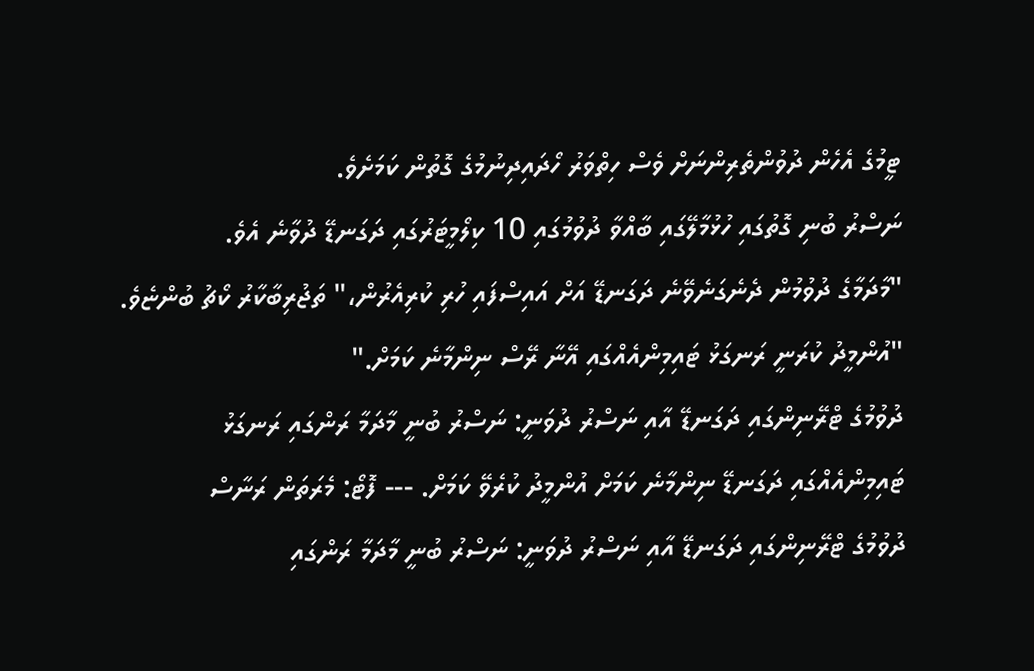ޓީމުގެ އެހެން ދުވުންތެރިންނަށް ވެސް ހިތްވަރު ހޯދައިދިނުމުގެ ގޮތުން ކަމަށެވެ.
ނަސްރު ބުނި ގޮތުގައި ހުޅުމާލޭގައި ބާއްވާ ދުވުމުގައި 10 ކިލޯމީޓަރުގައި ދަގަނޑޭ ދުވާނެ އެވެ.
"މާދަމާގެ ދުވުމުން ދެނެގަނެވޭނެ ދަގަނޑޭ އަށް އައިސްފައި ހުރި ކުރިއެރުން،" ތަޖުރިބާކާރު ކޯޗު ބުންޏެވެ. "އުންމީދު ކުރަނީ ރަނގަޅު ޓައިމިންއެއްގައި އޭނާ ރޭސް ނިންމާނެ ކަމަށް."
ދުވުމުގެ ޓްރޭނިންގައި ދަގަނޑޭ އާއި ނަސްރު ދުވަނީ: ނަސްރު ބުނީ މާދަމާ ރަންގައި ރަނގަޅު ޓައިމިންއެއްގައި ދަގަނޑޭ ނިންމާނެ ކަމަށް އުންމީދު ކުރެވޭ ކަމަށް. --- ފޮޓޯ: މެރަތަން ރަނާސް
ދުވުމުގެ ޓްރޭނިންގައި ދަގަނޑޭ އާއި ނަސްރު ދުވަނީ: ނަސްރު ބުނީ މާދަމާ ރަންގައި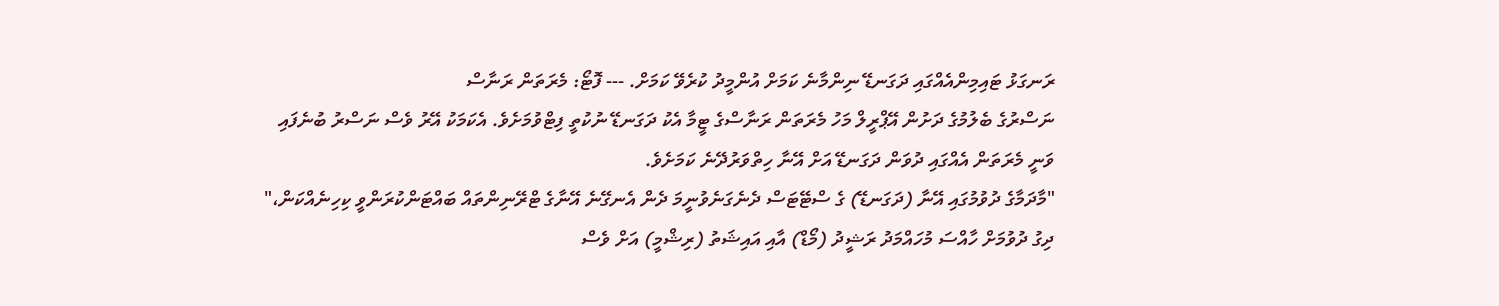ރަނގަޅު ޓައިމިންއެއްގައި ދަގަނޑޭ ނިންމާނެ ކަމަށް އުންމީދު ކުރެވޭ ކަމަށް. --- ފޮޓޯ: މެރަތަން ރަނާސް
ނަސްރުގެ ބެލުމުގެ ދަށުން އޭޕްރީލް މަހު މެރަތަން ރަނާސްގެ ޓީމާ އެކު ދަގަނޑޭ ނުކުތީ ފިޓްވުމަށެވެ. އެކަމަކު އޭރު ވެސް ނަސްރު ބުނެފައި ވަނީ މެރަތަން އެއްގައި ދުވަން ދަގަނޑޭ އަށް އޭނާ ހިތްވަރުދޭނެ ކަމަށެވެ.
"މާދަމާގެ ދުވުމުގައި އޭނާ (ދަގަނޑޭ) ގެ ސްޓޭޓަސް ދެނެގަނެވުނީމަ ދެން އެނގޭނެ އޭނާގެ ޓްރޭނިންތައް ބައްޓަންކުރަންވީ ކިހިނެއްކަން،" ދިގު ދުވުމަށް ހާއްސަ މުހައްމަދު ރަޝީދު (މޯޑް) އާއި އައިޝަތު (ރިޝްމީ) އަށް ވެސް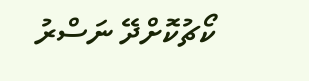ކޯޗުކޮށްދޭ ނަސްރު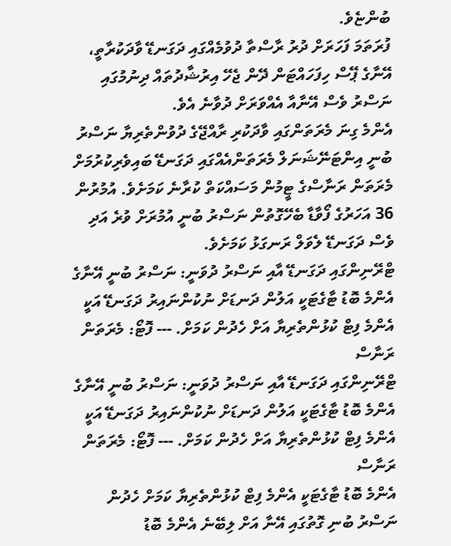ބުންޏެވެ.
ފުރަތަމަ ފަހަރަށް ދުރު ރާސްތާ ދުވުމެއްގައި ދަގަނޑޭ ވާދަކުރާތީ، އޭނާގެ ޕޭސް ހިފަހައްޓަން ދޭން ޖެހޭ އިރުޝާދުތައް ދިނުމުގައި ނަސްރު ވެސް އޭނާއާ އެއްވަރަށް ދުވާނެ އެވެ.
އެންމެ ގިނަ މެރަތަންގައި ވާދަކުރި ރާއްޖޭގެ ދުވުންތެރިޔާ ނަސްރު ބުނީ އިންޓަނޭޝަނަލް މެރަތަންއެއްގައި ދަގަނޑޭ ބައިވެރިކުރުމަށް މެރަތަން ރަނާސްގެ ޓީމުން މަސައްކަތް ކުރާނެ ކަމަށެވެ. އުމުރުން 36 އަހަރުގެ ފޯވާޑާ ބެހޭގޮތުން ނަސްރު ބުނީ އުމުރަށް ވުރެ އަދި ވެސް ދަގަނޑޭ ލެވަލް ރަނގަޅު ކަމަށެވެ.
ޓްރޭނިންގައި ދަގަނޑޭ އާއި ނަސްރު ދުވަނީ: ނަސްރު ބުނީ އޭނާގެ އެންމެ ބޮޑު ޓާގެޓަކީ އަލުން ދަނޑަށް ނުކުންނައިރު ދަގަނޑޭ އަކީ އެންމެ ފިޓް ކުޅުންތެރިޔާ އަށް ހެދުން ކަމަށް. --- ފޮޓޯ: މެރަތަން ރަނާސް
ޓްރޭނިންގައި ދަގަނޑޭ އާއި ނަސްރު ދުވަނީ: ނަސްރު ބުނީ އޭނާގެ އެންމެ ބޮޑު ޓާގެޓަކީ އަލުން ދަނޑަށް ނުކުންނައިރު ދަގަނޑޭ އަކީ އެންމެ ފިޓް ކުޅުންތެރިޔާ އަށް ހެދުން ކަމަށް. --- ފޮޓޯ: މެރަތަން ރަނާސް
އެންމެ ބޮޑު ޓާގެޓަކީ އެންމެ ފިޓް ކުޅުންތެރިޔާ ކަމަށް ހެދުން
ނަސްރު ބުނި ގޮތުގައި އޭނާ އަށް ލިބޭނެ އެންމެ ބޮޑު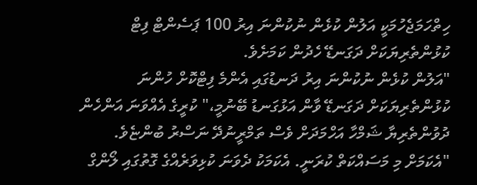ހިތްހަމަޖެހުމަކީ އަލުން ކުޅެން ނުކުންނަ އިރު 100 ޕަސެންޓް ފިޓް ކުޅުންތެރިޔަކަށް ދަގަނޑޭ ހެދުން ކަމަށެވެ.
"އަލުން ކުޅެން ނުކުންނަ އިރު ދަނޑުގައި އެންމެ ފިޓްކޮށް ހުންނަ ކުޅުންތެރިޔަކަށް ދަގަނޑޭ ވާން އަޅުގަނޑު ބޭނުމީ،" ކުރީގެ އެއްވަނަ އަންހެން ދުވުންތެރިޔާ ޝަމްހާ އަހްމަދަށް ވެސް ތަމްރީނުދޭ ނަސްރު ބުންޏެވެ.
"އެކަމަށް މި މަސައްކަތް ކުރަނީ. އެކަމަކު ދެވަނަ ކުޅިވަރެއްގެ ގޮތުގައި ލޯންގް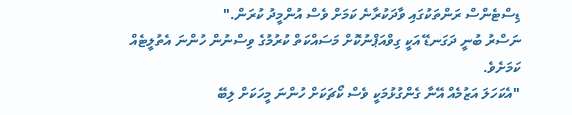ޑިސްޓެންސް ރަންތަކުގައި ވާދަކުރާނެ ކަމަށް ވެސް އުންމީދު ކުރަން."
ނަސްރު ބުނީ ދަގަނޑޭ އަކީ ގިވްއަޕްނުކޮށް މަސައްކަތް ކުރުމުގެ ވިސްނުން ހުންނަ އެތުލީޓެއް ކަމަށެވެ.
"އެކަހަލަ އަޒުމެއް އޭނާ ގެންގުޅުމަކީ ވެސް ކޯޗަކަށް ހުންނަ މީހަކަށް ލިބޭ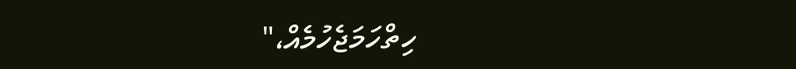ހިތްހަމަޖެހުމެއް،"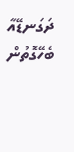ދަގަނޑޭއާ ބެހޭގޮތުން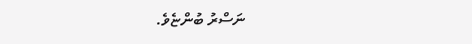ނަސްރު ބުންޏެވެ.